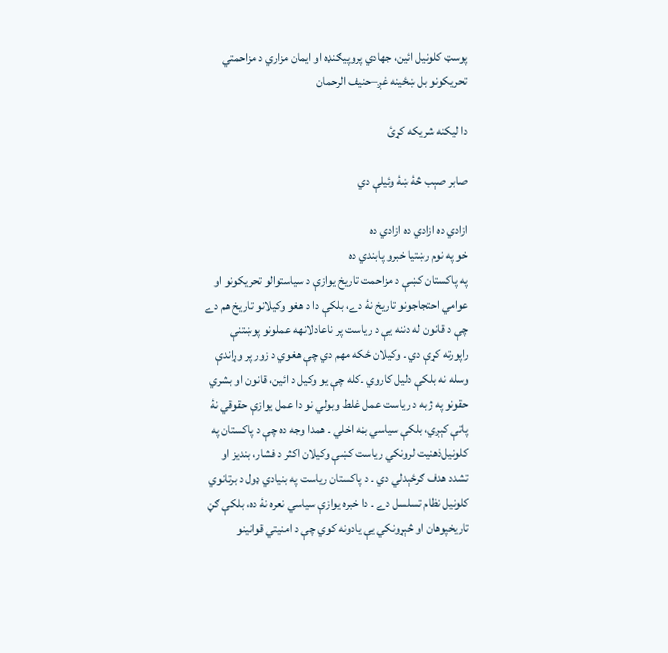پوسټ کلونیل ائین، جهادي پروپیګنډه او ایمان مزاري د مزاحمتي تحریکونو بل ښځینه غږ–حنيف الرحمان

دا ليکنه شريکه کړئ

صابر صېب څۀ ښۀ وئيلې دي

ازادي ده ازادي ده ازادي ده
خو په نوم رښتیا خبرو پابندي ده
په پاکستان کښې د مزاحمت تاریخ یوازې د سیاستوالو تحریکونو او عوامي احتجاجونو تاریخ نۀ دے، بلکې دا د هغو وکیلانو تاریخ هم دے چې د قانون له دننه یې د ریاست پر ناعادلانهه عملونو پوښتنې راپورته کړې دي ۔ وکیلان ځکه مهم دي چې هغوي د زور پر وړاندې وسله نه بلکې دلیل کاروي ۔کله چې یو وکیل د ائین، قانون او بشري حقونو په ژبه د ریاست عمل غلط وبولي نو دا عمل یوازې حقوقي نۀ پاتې کېږي، بلکې سیاسي بڼه اخلي ۔ همدا وجه ده چې د پاکستان په کلونیل‌ذهنیت لرونکي ریاست کښې وکیلان اکثر د فشار، بندیز او تشدد هدف ګرځېدلي دي ۔ د پاکستان ریاست په بنيادي ډول د برتانوي کلونیل نظام تسلسل دے ۔ دا خبره یوازې سیاسي نعره نۀ ده، بلکې ګڼ تاریخپوهان او څېړونکي یې یادونه کوي چې د امنیتي قوانینو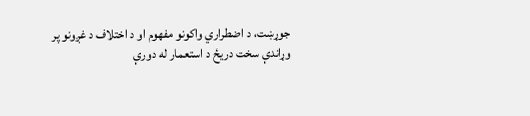جوړښت، د اضطراري واکونو مفهوم او د اختلاف د غږونو پر وړاندې سخت دریځ د استعمار له دورې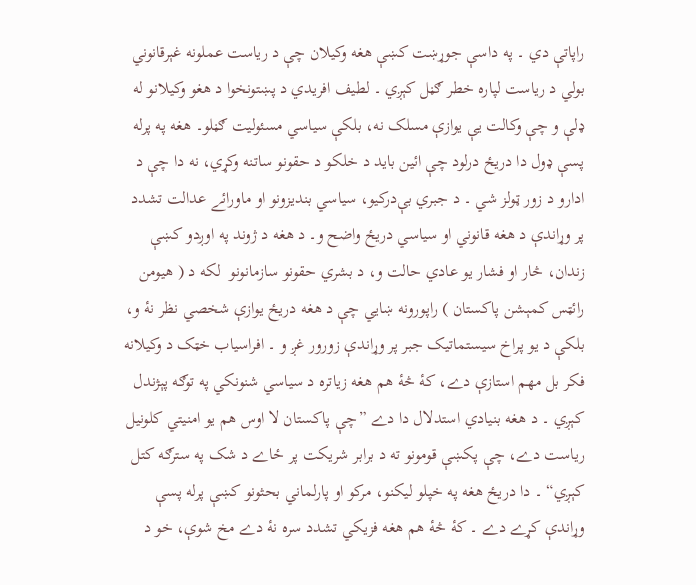راپاتې دي ۔ په داسې جوړښت کښې هغه وکیلان چې د ریاست عملونه غېرقانوني بولي د ریاست لپاره خطر ګڼل کېږي ۔ لطیف افریدي د پښتونخوا د هغو وکیلانو له ډلې و چې وکالت یې یوازې مسلک نه، بلکې سیاسي مسئولیت ګڼلو۔ هغه په پرله‌ پسې ډول دا دریځ درلود چې ائین باید د خلکو د حقونو ساتنه وکړي، نه دا چې د ادارو د زور ټولز شي ۔ د جبري بې‌درکیو، سیاسي بندیزونو او ماورائے عدالت تشدد پر وړاندې د هغه قانوني او سیاسي دریځ واضح و۔ د هغه د ژوند په اوږدو کښې زندان، څار او فشار یو عادي حالت و، د بشري حقونو سازمانونو  لکه د ( هيومن رائټس کمېشن پاکستان ) راپورونه ښايي چې د هغه دریځ یوازې شخصي نظر نۀ و، بلکې د یو پراخ سیستماتيک جبر پر وړاندې زورور غږ و ۔ افراسیاب خټک د وکیلانه فکر بل مهم استازې دے، کۀ څۀ هم هغه زیاتره د سیاسي شنونکي په توګه پېژندل کېږي ۔ د هغه بنيادي استدلال دا دے ”چې پاکستان لا اوس هم یو امنیتي کلونیل ریاست دے، چې پکښې قومونو ته د برابر شریکت پر ځاے د شک په سترګه کتل کېږي“ ۔ دا دریځ هغه په خپلو لیکنو، مرکو او پارلماني بحثونو کښې پرله ‌پسې وړاندې کړے دے ۔ کۀ څۀ هم هغه فزیکي تشدد سره نۀ دے مخ شوې، خو د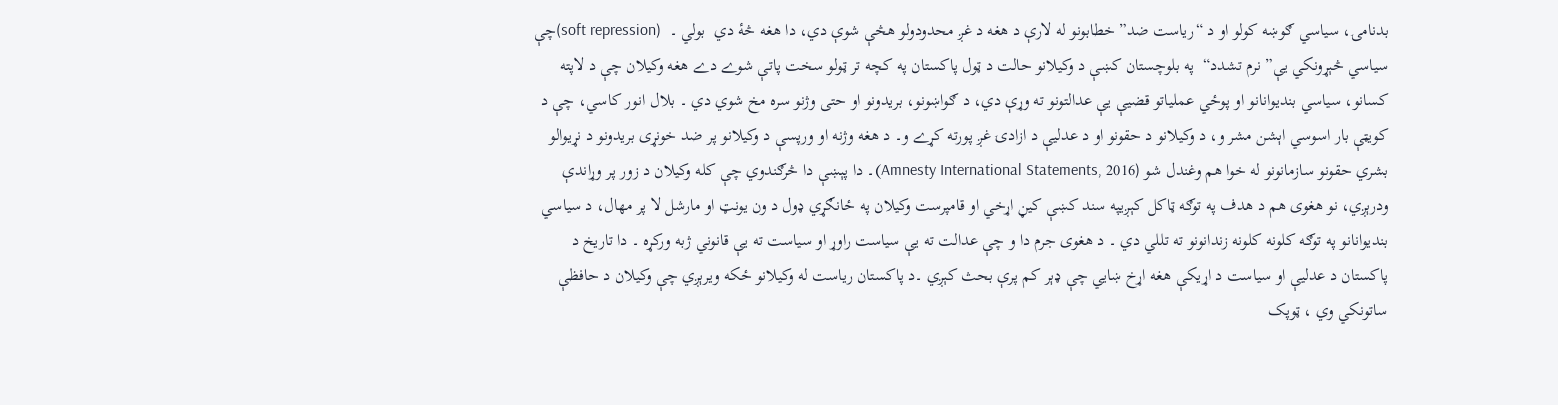بدنامۍ، سیاسي ګوښه کولو او د “ریاست ضد” خطابونو له لارې د هغه د غږ محدودولو هڅې شوې دي، دا هغه څۀ دي  بولي ۔  (soft repression)چې سياسي څېړونکي يې” نرم تشدد“  په بلوچستان کښې د وکیلانو حالت د ټول پاکستان په کچه تر ټولو سخت پاتې شوے دے هغه وکیلان چې د لاپته کسانو، سیاسي بندیوانانو او پوځي عملیاتو قضیې یې عدالتونو ته وړې دي، د ګواښونو، بریدونو او حتی وژنو سره مخ شوي دي ۔ بلال انور کاسي، چې د کویټې بار اسوسي اېشن مشر و، د وکیلانو د حقونو او د عدلیې د ازادۍ غږ پورته کړے و۔ د هغه وژنه او ورپسې د وکیلانو پر ضد خونړی بریدونو د نړیوالو بشري حقونو سازمانونو له خوا هم وغندل شو (Amnesty International Statements, 2016)۔ دا پېښې دا څرګندوي چې کله وکیلان د زور پر وړاندې ودرېږي، نو هغوی هم د هدف په توګه ټاکل کېږيپه سند کښې کیڼ اړخي او قامپرست وکیلان په ځانګړي ډول د ون یونټ او مارشل لا پر مهال، د سیاسي بندیوانانو په توګه کلونه کلونه زندانونو ته تللي دي ۔ د هغوی جرم دا و چې عدالت ته یې سیاست راوړ او سیاست ته یې قانوني ژبه ورکړه ۔ دا تاریخ د پاکستان د عدلیې او سیاست د اړیکې هغه اړخ ښايي چې ډېر کم پرې بحث کېږي ۔د پاکستان ریاست له وکیلانو ځکه ويرېږي چې وکیلان د حافظې ساتونکي وي ، ټوپک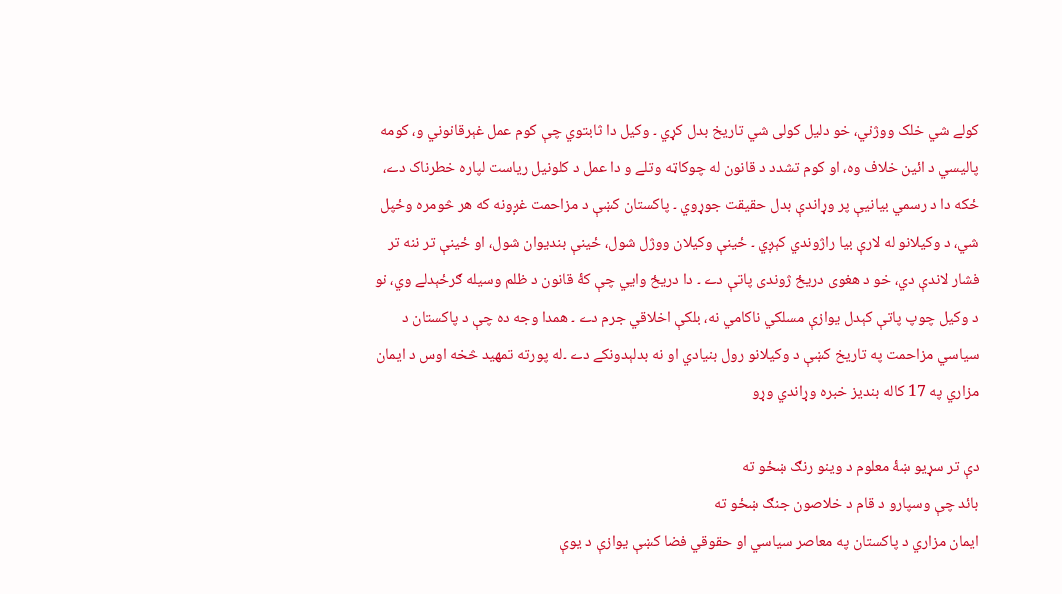کولے شي خلک ووژني، خو دلیل کولی شي تاریخ بدل کړي ۔ وکیل دا ثابتوي چې کوم عمل غېرقانوني و، کومه پالیسي د ائین خلاف وه، او کوم تشدد د قانون له چوکاټه وتلے و دا عمل د کلونیل ریاست لپاره خطرناک دے، ځکه دا د رسمي بیانیې پر وړاندې بدل حقیقت جوړوي ۔ پاکستان کښې د مزاحمت غږونه که هر څومره وځپل شي، د وکیلانو له لارې بیا راژوندي کېږي ۔ ځینې وکیلان ووژل شول، ځینې بندیوان شول، او ځینې تر ننه تر فشار لاندې دي، خو د هغوی دریځ ژوندی پاتې دے ۔ دا دریځ وایي چې کۀ قانون د ظلم وسیله ګرځېدلے وي، نو د وکیل چوپ پاتې کېدل یوازې مسلکي ناکامي نه، بلکې اخلاقي جرم دے ۔ همدا وجه ده چې د پاکستان د سیاسي مزاحمت په تاریخ کښې د وکیلانو رول بنيادي او نه ‌بدلېدونکے دے ۔له پورته تمهید څخه اوس د ایمان مزاري په 17 کاله بندیز خبره وړاندي وړو

دې تر سړیو ښۀ معلوم د وینو رنګ ښځو ته
بائد چې وسپارو د قام د خلاصون جنګ ښځو ته
ایمان مزاري د پاکستان په معاصر سیاسي او حقوقي فضا کښې یوازې د یوې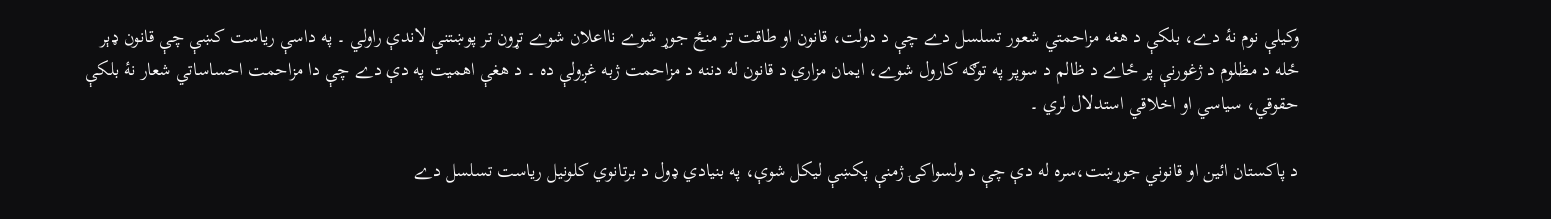وکیلې نوم نۀ دے، بلکې د هغه مزاحمتي شعور تسلسل دے چې د دولت، قانون او طاقت تر منځ جوړ شوے نااعلان شوے تړون تر پوښتنې لاندې راولي ۔ په داسې ریاست کښې چې قانون ډېر ځله د مظلوم د ژغورنې پر ځاے د ظالم د سوپر په توګه کارول شوے، ایمان مزاري د قانون له دننه د مزاحمت ژبه غږولې ده ۔ د هغې اهمیت په دې دے چې دا مزاحمت احساساتي شعار نۀ بلکې حقوقي، سیاسي او اخلاقي استدلال لري ۔

د پاکستان ائین او قانوني جوړښت،سره له دې چې د ولسواکۍ ژمنې پکښې لیکل شوې، په بنيادي ډول د برتانوي کلونیل ریاست تسلسل دے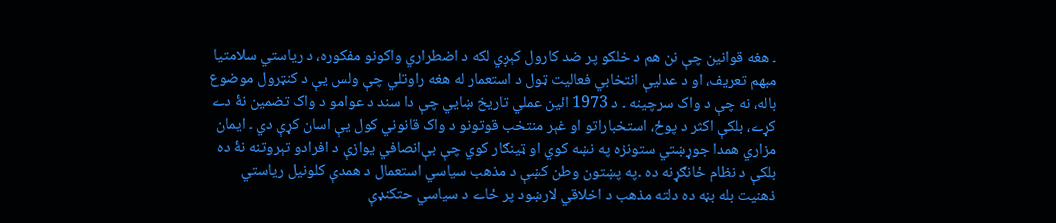۔ هغه قوانین چې نن هم د خلکو پر ضد کارول کېږي لکه د اضطراري واکونو مفکوره، د ریاستي سلامتیا مبهم تعریف، او د عدلیې انتخابي فعالیت ټول د استعمار له هغه راوتلي چې ولس یې د کنټرول موضوع باله، نه چې د واک سرچینه ۔ د 1973 ائین عملي تاریخ ښايي چې دا سند د عوامو د واک تضمین نۀ دے کړے، بلکې اکثر د پوځ، استخباراتو او غېر منتخب قوتونو د واک قانوني کول یې اسان کړې دي ۔ ایمان مزاري همدا جوړښتي ستونزه په نښه کوي او ټینګار کوي چې بې‌انصافي یوازې د افرادو تېروتنه نۀ ده بلکې د نظام ځانګړنه ده ۔په پښتون وطن کښې د مذهب سیاسي استعمال د همدې کلونیل ریاستي ذهنیت بله بڼه ده دلته مذهب د اخلاقي لارښود پر ځاے د سیاسي حتکنډې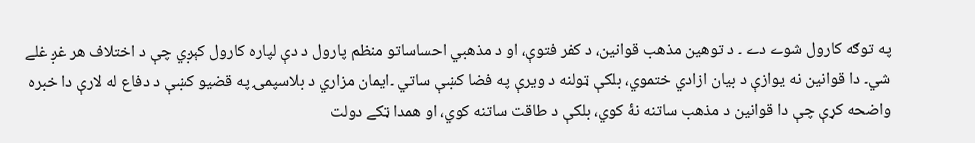په توګه کارول شوے دے ۔ د توهین مذهب قوانین، د کفر فتوې، او د مذهبي احساساتو منظم پارول د دې لپاره کارول کېږي چې د اختلاف هر غږ غلے شي۔ دا قوانین نه یوازې د بیان ازادي ختموي، بلکې ټولنه د ويرې په فضا کښې ساتي ۔ایمان مزاري د بلاسپمۍ په قضیو کښې د دفاع له لارې دا خبره واضحه کړې چې دا قوانین د مذهب ساتنه نۀ کوي، بلکې د طاقت ساتنه کوي، او همدا ټکے دولت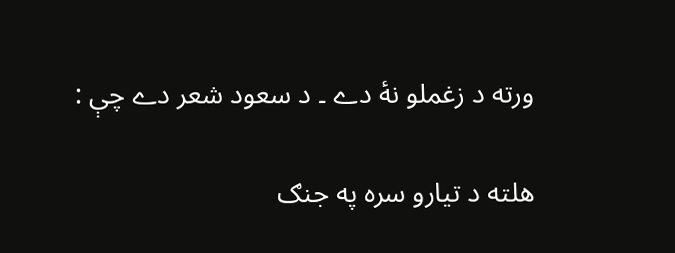ورته د زغملو نۀ دے ۔ د سعود شعر دے چې :

هلته د تیارو سره په جنګ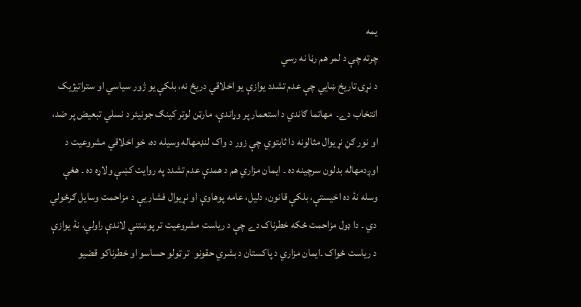یمه
چرته چې د لمر هم رڼا نه رسي
د نړۍ تاریخ ښايي چې عدم تشدد یوازې یو اخلاقي دریځ نه، بلکې یو ژور سیاسي او ستراتیژیک انتخاب دے۔  مهاتما ګاندي د استعمار پر وړاندې، مارټن لوتر کینګ جونیئر د نسلي تبعیض پر ضد، او نور ګڼ نړیوال مثالونه دا ثابتوي چې زور د واک لنډمهاله وسیله ده، خو اخلاقي مشروعیت د اوږدمهاله بدلون سرچینه ده ۔ ایمان مزاري هم د همدې عدم تشدد په روایت کښې ولاړه ده ۔ هغې وسله نۀ ده اخیستې، بلکې قانون، دلیل، عامه پوهاوې او نړیوال فشار یې د مزاحمت وسایل ګرځولي دي ۔ دا ډول مزاحمت ځکه خطرناک دے چې د ریاست مشروعیت تر پوښتنې لاندې راولي، نۀ یوازې د ریاست ځواک ۔ایمان مزاري د پاکستان د بشري حقونو  تر ټولو حساسو او خطرناکو قضیو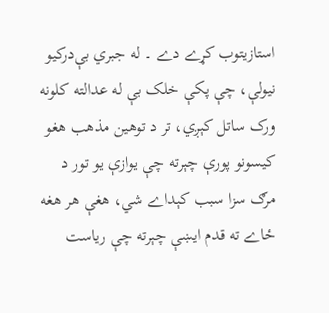استازیتوب کړے دے ۔ له جبري بې‌درکیو نیولې، چې پکې خلک بې له عدالته کلونه ورک ساتل کېږي، تر د توهین مذهب هغو کیسونو پورې چېرته چې یوازې یو تور د مرګ سزا سبب کېداے شي، هغې هر هغه ځاے ته قدم ایښې چېرته چې ریاست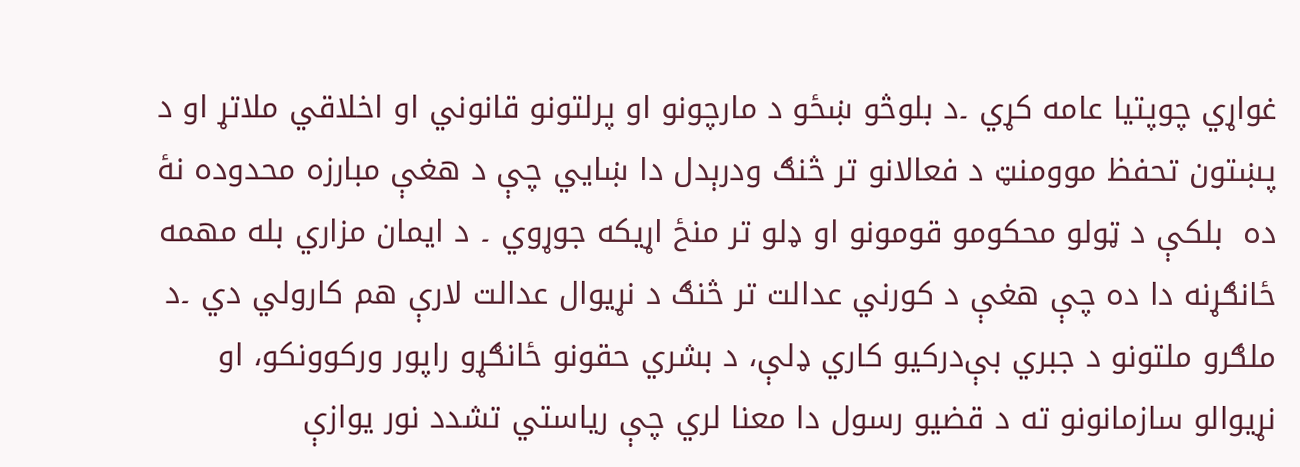غواړي چوپتیا عامه کړي ۔د بلوڅو ښځو د مارچونو او پرلتونو قانوني او اخلاقي ملاتړ او د پښتون تحفظ موومنټ د فعالانو تر څنګ ودرېدل دا ښايي چې د هغې مبارزه محدوده نۀ ده  بلکې د ټولو محکومو قومونو او ډلو تر منځ اړیکه جوړوي ۔ د ایمان مزاري بله مهمه ځانګړنه دا ده چې هغې د کورني عدالت تر څنګ د نړیوال عدالت لارې هم کارولي دي ۔د ملګرو ملتونو د جبري بې‌درکیو کاري ډلې، د بشري حقونو ځانګړو راپور ورکوونکو، او نړیوالو سازمانونو ته د قضیو رسول دا معنا لري چې ریاستي تشدد نور یوازې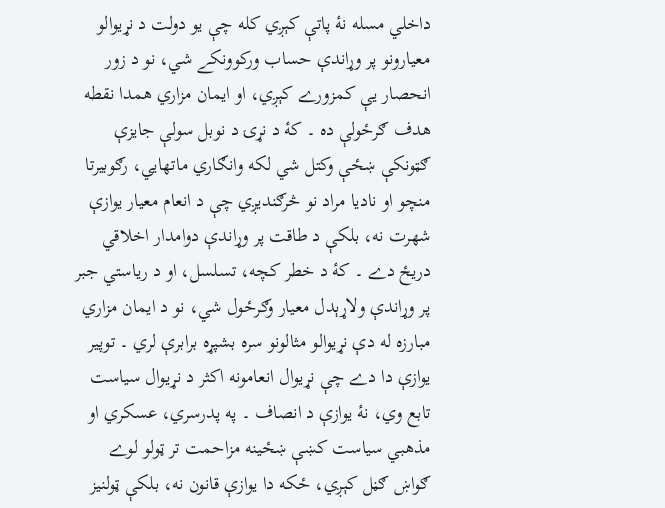داخلي مسله نۀ پاتې کېږي کله چې یو دولت د نړیوالو معیارونو پر وړاندې حساب ورکوونکے شي، نو د زور انحصار یې کمزورے کېږي، او ایمان مزاري همدا نقطه هدف ګرځولې ده ۔ کۀ د نړۍ د نوبل سولې جایزې ګټونکې ښځې وکتل شي لکه وانګاري ماتهايي، رګوبیرتا منچو او نادیا مراد نو څرګندیږي چې د انعام معیار یوازې شهرت نه، بلکې د طاقت پر وړاندې دوامدار اخلاقي دریځ دے ۔ کۀ د خطر کچه، تسلسل، او د ریاستي جبر پر وړاندې ولاړېدل معیار وګرځول شي، نو د ایمان مزاري مبارزه له دې نړیوالو مثالونو سره بشپړه برابرې لري ۔ توپیر یوازې دا دے چې نړیوال انعامونه اکثر د نړیوال سیاست تابع وي، نۀ یوازې د انصاف ۔ په پدرسري، عسکري او مذهبي سیاست کښې ښځینه مزاحمت تر ټولو لوے ګواښ ګڼل کېږي، ځکه دا یوازې قانون نه، بلکې ټولنیز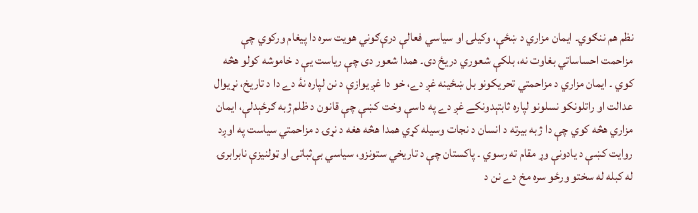نظم هم ننګوي۔ ایمان مزاري د ښځې، وکیلۍ او سیاسي فعالې درې‌ګوني هویت سره دا پیغام ورکوي چې مزاحمت احساساتي بغاوت نه، بلکې شعوري دریځ دی۔ همدا شعور دی چې ریاست یې د خاموشه کولو هڅه کوي ۔ ایمان مزاري د مزاحمتي تحریکونو بل ښځینه غږ دے، خو دا غږ یوازې د نن لپاره نۀ دے دا د تاریخ، نړیوال عدالت او راتلونکو نسلونو لپاره ثابتېدونکے غږ دے په داسې وخت کښې چې قانون د ظلم ژبه ګرځېدلې، ایمان مزاري هڅه کوي چې دا ژبه بيرته د انسان د نجات وسیله کړي همدا هڅه هغه د نړۍ د مزاحمتي سیاست په اوږد روایت کښې د یادونې وړ مقام ته رسوي ۔ پاکستان چې د تاریخي ستونزو، سیاسي بې‌ثباتۍ او ټولنیزې نابرابرۍ له کبله له سختو ورځو سره مخ دے نن د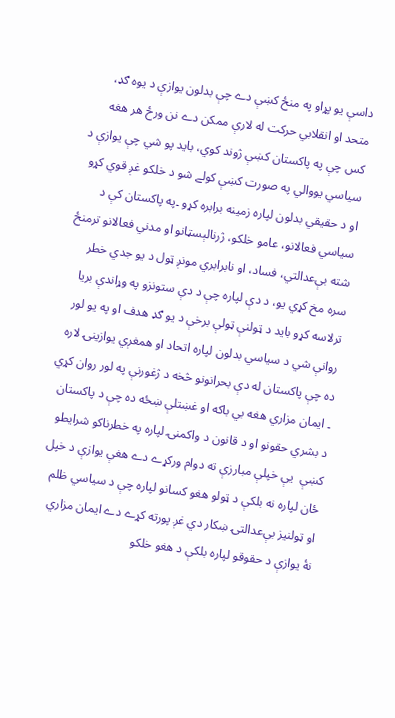داسې یو پړاو په منځ کښې دے چې بدلون یوازې د یوه ګډ، متحد او انقلابي حرکت له لارې ممکن دے نن ورځ هر هغه کس چې په پاکستان کښې ژوند کوي، باید پو شي چې یوازې د سیاسي یووالي په صورت کښې کولے شو د خلکو غږ قوي کړو او د حقیقي بدلون لپاره زمينه برابره کړو ۔په پاکستان کې د سیاسي فعالانو، عامو خلکو، ژرنالېسټانو او مدني فعالانو ترمنځ شته بې‌عدالتي، فساد، او نابرابري مونږ ټول د یو جدي خطر سره مخ کړي یو، د دې لپاره چې د دې ستونزو په وړاندې بریا ترلاسه کړو باید د ټولنې ټولې برخې د یو ګډ هدف او په يو لور روانې شي د سیاسي بدلون لپاره اتحاد او همغږي یوازینۍ لاره ده چې پاکستان له دې بحرانونو څخه د ژغورنې په لور روان کړي ۔ ایمان مزاري هغه بي باکه او غښتلې ښځه ده چې د پاکستان د بشري حقونو او د قانون د واکمنۍ لپاره په خطرناکو شرایطو کښې  يې خپلې مبارزې ته دوام ورکړے دے هغې یوازې د خپل ځان لپاره نه بلکې د ټولو هغو کسانو لپاره چې د سیاسي ظلم او ټولنیز بې‌عدالتۍ ښکار دي غږ پورته کړے دے ایمان مزاري نۀ یوازې د حقوقو لپاره بلکې د هغو خلکو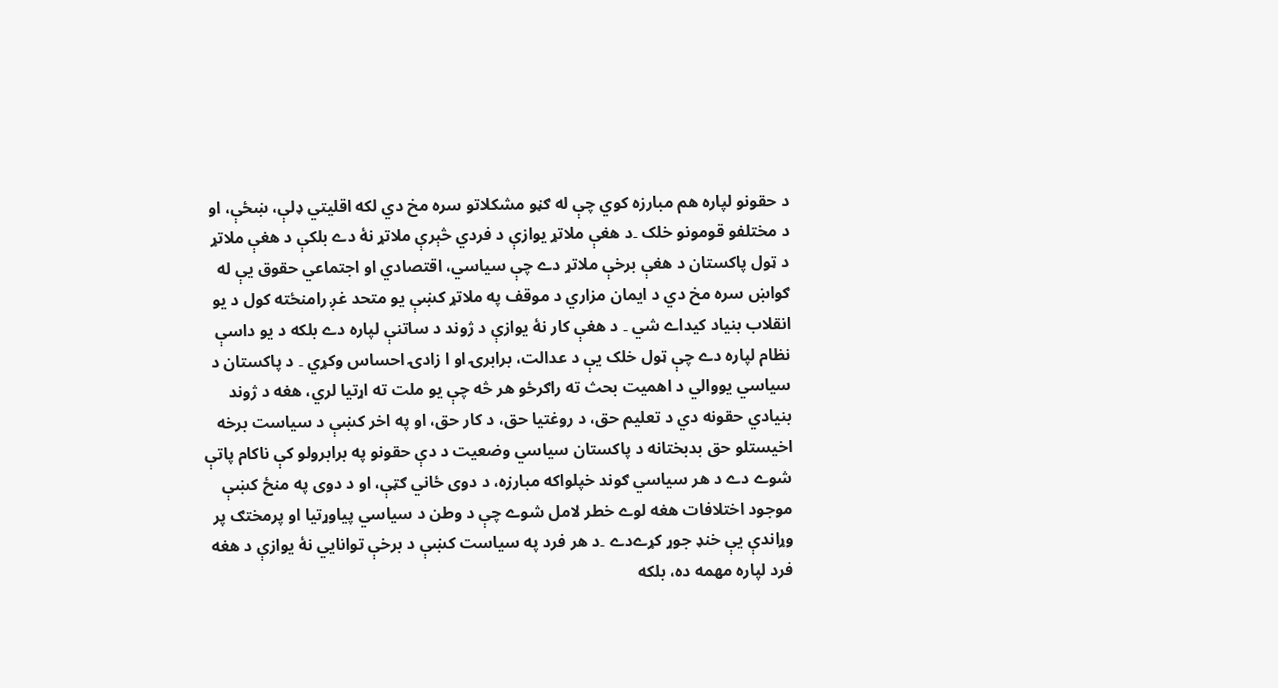د حقونو لپاره هم مبارزه کوي چې له ګڼو مشکلاتو سره مخ دي لکه اقلیتي ډلې، ښځې، او د مختلفو قومونو خلک ۔د هغې ملاتړ یوازې د فردي څېرې ملاتړ نۀ دے بلکې د هغې ملاتړ د ټول پاکستان د هغې برخې ملاتړ دے چې سیاسي، اقتصادي او اجتماعي حقوق یې له ګواښ سره مخ دي د ایمان مزاري د موقف په ملاتړ کښې یو متحد غږ رامنځته کول د یو انقلاب بنياد کیداے شي ۔ د هغې کار نۀ یوازې د ژوند د ساتنې لپاره دے بلکه د یو داسې نظام لپاره دے چې ټول خلک یې د عدالت، برابرۍ او ا زادۍ احساس وکړي ۔ د پاکستان د سیاسي یووالي د اهمیت بحث ته راګرځو هر څه چې یو ملت ته اړتیا لري، هغه د ژوند بنيادي حقونه دي د تعلیم حق، د روغتیا حق، د کار حق، او په اخر کښې د سیاست برخه اخیستلو حق بدبختانه د پاکستان سیاسي وضعیت د دې حقونو په برابرولو کې ناکام پاتې شوے دے د هر سیاسي ګوند خپلواکه مبارزه، د دوی ځاني ګټې، او د دوی په منځ کښې موجود اختلافات هغه لوے خطر لامل شوے چې د وطن د سیاسي پیاوړتیا او پرمختګ پر وړاندې یې خنډ جوړ کړےدے ۔د هر فرد په سياست کښې د برخې توانایي نۀ یوازې د هغه فرد لپاره مهمه ده، بلکه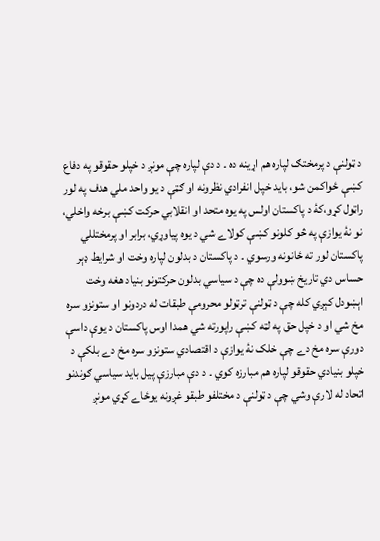د ټولنې د پرمختګ لپاره هم اړینه ده ۔ د دې لپاره چې مونږ د خپلو حقوقو په دفاع کښې ځواکمن شو، باید خپل انفرادي نظرونه او ګټې د یو واحد ملي هدف په لور راټول کړو،کۀ د پاکستان اولس په یوه متحد او انقلابي حرکت کښې برخه واخلي، نو نۀ یوازې په څو کلونو کښې کولاے شي د یوه پیاوړي، برابر او پرمختللي پاکستان لور ته ځانونه ورسوي ۔ د پاکستان د بدلون لپاره وخت او شرایط ډېر حساس دي تاریخ ښوولې ده چې د سیاسي بدلون حرکتونو بنياد هغه وخت اېښودل کېږي کله چې د ټولنې ترټولو محرومې طبقات له دردونو او ستونزو سره مخ شي او د خپل حق په لټه کښې راپورته شي همدا اوس پاکستان د یوې داسې دورې سره مخ دے چې خلک نۀ یوازې د اقتصادي ستونزو سره مخ دے بلکې د خپلو بنيادي حقوقو لپاره هم مبارزه کوي ۔ د دې مبارزې پیل باید سیاسي ګوندنو اتحاد له لارې وشي چې د ټولنې د مختلفو طبقو غږونه یوځاے کړي مونږ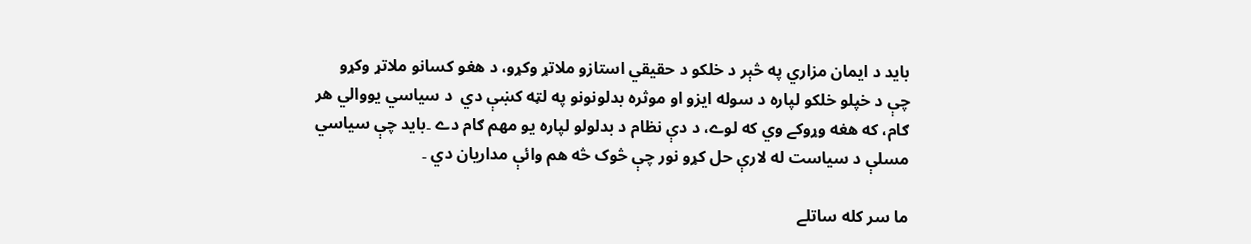باید د ایمان مزاري په څېر د خلکو د حقیقي استازو ملاتړ وکړو، د هغو کسانو ملاتړ وکړو چې د خپلو خلکو لپاره د سوله‌ ايزو او موثره بدلونونو په لټه کښې دي  د سیاسي یووالي هر ګام، که هغه وړوکے وي که لوے، د دې نظام د بدلولو لپاره یو مهم ګام دے ۔باید چې سیاسي مسلې د سیاست له لارې حل کړو نور چې څوک څه هم وائې مداریان دي ۔

ما سر کله ساتلے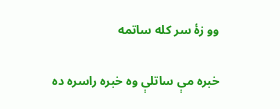وو زۀ سر کله ساتمه

خبره مې ساتلې وه خبره راسره ده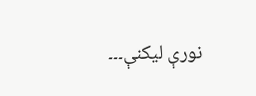نورې ليکنې۔۔۔